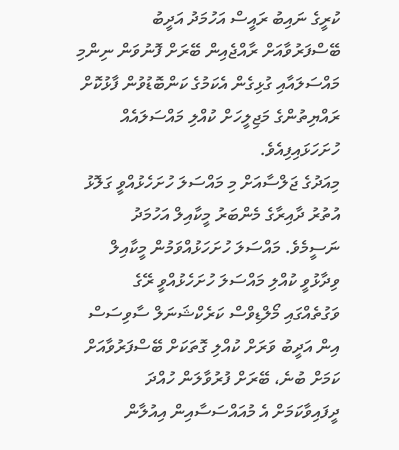ކުރީގެ ނައިބު ރައީސް އަހުމަދު އަދީބު ބޭސްފަރުވާއަށް ރާއްޖެއިން ބޭރަށް ފޮނުވަން ނިންމި މައްސަލައާއި ގުޅިގެން އެކަމުގެ ކަންބޮޑުވުން ފާޅުކޮށް ރައްޔިތުންގެ މަޖިލީހަށް ކުއްލި މައްސަލައެއް ހުށަހަޅައިފިއެވެ.
މިއަދުގެ ޖަލްސާއަށް މި މައްސަލަ ހުށަހެޅުއްވީ ގަލޮޅު އުތުރު ދާއިރާގެ މެންބަރު މީކާއިލް އަހުމަދު ނަސީމެވެ. މައްސަލަ ހުށަހަޅުއްވަމުން މީކާއިލް ވިދާޅުވީ ކުއްލި މައްސަލަ ހުށަހެޅުއްވީ ރޭގެ ވަގުތެއްގައި މޯލްޑިވްސް ކަރެކްޝަނަލް ސާވިސަސް އިން އަދީބު ވަރަށް ކުއްލި ގޮތަކަށް ބޭސްފަރުވާއަށް ކަމަށް ބުނެ، ބޭރަށް ފުރުވާލަން ހުއްދަ ދީފައިވާކަމަށް އެ މުއައްސަސާއިން އިއުލާން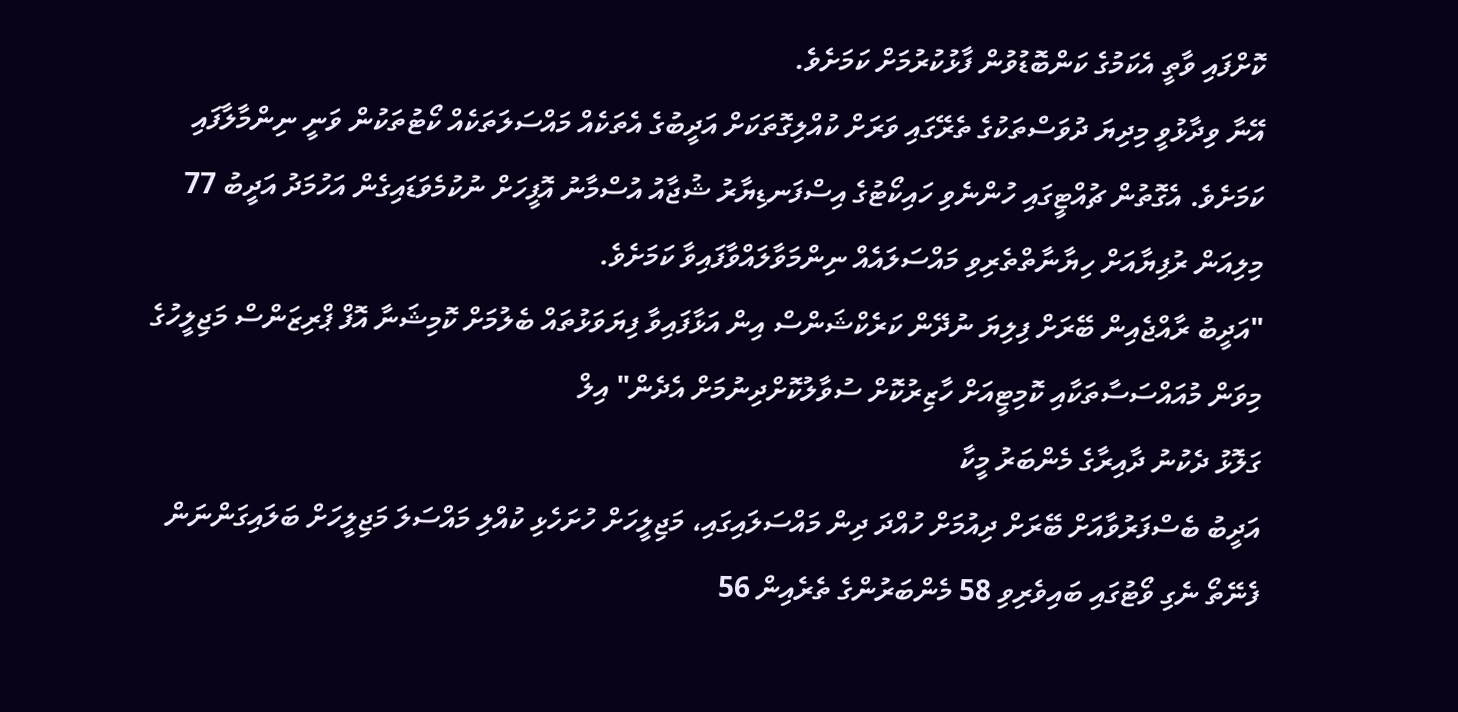ކޮށްފައި ވާތީ އެކަމުގެ ކަންބޮޑުވުން ފާޅުކުރުމަށް ކަމަށެވެ.
އޭނާ ވިދާޅުވީ މިދިޔަ ދުވަސްތަކުގެ ތެރޭގައި ވަރަށް ކުއްލިގޮތަކަށް އަދީބުގެ އެތަކެއް މައްސަލަތަކެއް ކޯޓުތަކުން ވަނީ ނިންމާލާފައި ކަމަށެވެ. އެގޮތުން ޗުއްޓީގައި ހުންނެވި ހައިކޯޓުގެ އިސްފަނޑިޔާރު ޝުޖާއު އުސްމާނު އޮފީހަށް ނުކުމެވަޑައިގެން އަހުމަދު އަދީބު 77 މިލިއަން ރުފިޔާއަށް ހިޔާނާތްތެރިވި މައްސަލައެއް ނިންމަވާލައްވާފައިވާ ކަމަށެވެ.
"އަދީބު ރާއްޖެއިން ބޭރަށް ފިލިޔަ ނުދޭން ކަރެކްޝަންސް އިން އަޅާފައިވާ ފިޔަވަޅުތައް ބެލުމަށް ކޮމިޝަނާ އޮފް ޕްރިޒަންސް މަޖިލީހުގެ މިވަން މުއައްސަސާތަކާއި ކޮމިޓީއަށް ހާޒިރުކޮށް ސުވާލުކޮށްދިނުމަށް އެދެން" އިލް
ގަލޮޅު ދެކުނު ދާއިރާގެ މެންބަރު މީކާ
އަދީބު ބެސްފަރުވާއަށް ބޭރަށް ދިއުމަށް ހުއްދަ ދިން މައްސަލައިގައި، މަޖިލީހަށް ހުށަހެޅި ކުއްލި މައްސަލަ މަޖިލީހަށް ބަލައިގަންނަން ފެނޭތޯ ނެގި ވޯޓުގައި ބައިވެރިވި 58 މެންބަރުންގެ ތެރެއިން 56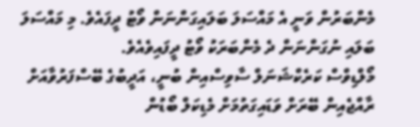މެންބަރުން ވަނީ އެ މައްސަލަ ބަލައިގަންނަން ވޯޓު ދީފައެވެ. މި މައްސަލަ ބަލައި ނުގަންނަން ދެ މެންބަރަކު ވޯޓު ދީފައިވެއެވެ.
މޯލްޑިވްސް ކަރެކްޝަނަލް ސާވިސްއިން ބުނީ، އަދީބުގެ ބޭސްފަރުވާއަށް ރާއްޖެއިން ބޭރަށް ވަޑައިގަތުމަށް މެޑިކަލް ބޯޑުން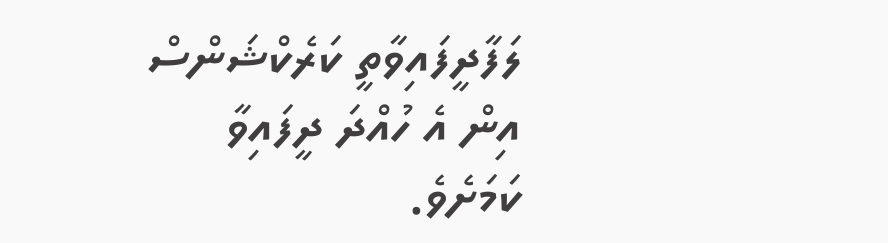ލަފާދީފައިވާތީ ކަރެކްޝަންސް އިން އެ ހުއްދަ ދީފައިވާ ކަމަށެވެ.